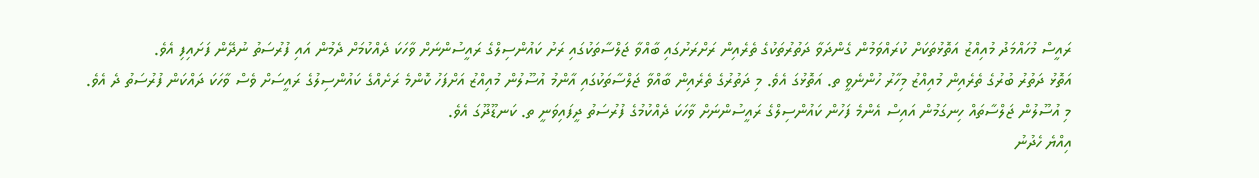ރައީސް މުހައްމަދު މުއިއްޒު އަތޮޅުތަކަށް ކުރައްވަމުން ގެންދަވާ ދަތުރުތަކުގެ ތެރެއިން ރަށްރަށުގައި ބާއްވާ ޖަލްސާތަކުގައި ރަށު ކައުންސިލްގެ ރައީސުންނަށް ވާހަކަ ދެއްކުމަށް ދެމުން އައި ފުރުސަތު ނުދޭން ފަށައިފި އެވެ.
އަތޮޅު ދަތުރު ބުރުގެ ތެރެއިން މުއިއްޒު މިހާރު ހުންނެވީ ތ. އަތޮޅުގަ އެވެ. މި ދަތުރުގެ ތެރެއިން ބާއްވާ ޖަލްސާތަކުގައި އާންމު އުސޫލުން މުއިއްޒު އަށްފަހު ކޮންމެ ރަށެއްގެ ކައުންސިލުގެ ރައީސަށް ވެސް ވާހަކަ ދައްކަން ފުރުސަތު ދެ އެވެ.
މި އުސޫލުން ޖަލްސާތައް ހިނގަމުން އައިސް އެންމެ ފަހުން ކައުންސިލްގެ ރައީސުންނަށް ވާހަކަ ދެއްކުމުގެ ފުރުސަތު ދީފައިވަނީ ތ. ކަނޑޫދޫގަ އެވެ.
އިއްޔެ ހެދުނު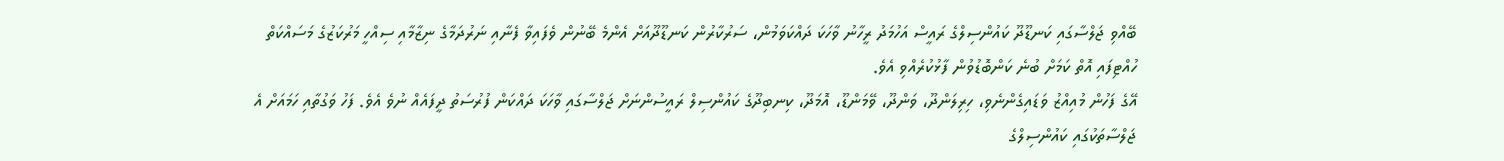ބޭއްވި ޖަލްސާގައި ކަނޑޫދޫ ކައުންސިލްގެ ރައީސް އަހުމަދު ރީހާނު ވާހަކަ ދައްކަވަމުން، ސަރުކާރުން ކަނޑޫދޫއަށް އެންމެ ބޭނުން ވެފައިވާ ފެނާއި ނަރުދަމާގެ ނިޒާމާއި ސިއްހީ މަރުކަޒުގެ މަސައްކަތް ހުއްޓިފައި އޮތް ކަމަށް ބުނެ ކަންބޮޑުވުން ފާޅުކުރެއްވި އެވެ.
އޭގެ ފަހުން މުއިއްޒު ވަޑައިގެންނެވި، ހިރިލަންދޫ، ވަންދޫ، ވޭމަންޑޫ، އޮމަދޫ، ކިނބިދޫގެ ކައުންސިލް ރައީސުންނަށް ޖަލްސާގައި ވާހަކަ ދައްކަން ފުރުސަތު ދީފައެއް ނުވެ އެވެ. ފަހު ވަގުތާއި ހަމައަށް އެ ޖަލްސާތަކުގައި ކައުންސިލްގެ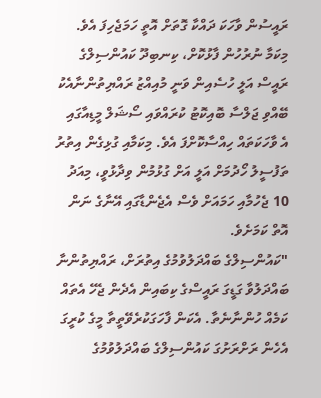ރައީސުން ވާހަކަ ދައްކާ ގޮތަށް އޮތީ ހަމަޖެހިފަ އެވެ.
މިކަމާ ނުރުހުން ފާޅުކޮށް، ކިނބިދޫ ކައުންސިލްގެ ރައީސް އަލީ ހުސެއިން ވަނީ މުއިއްޒު ރައްޔިތުންނާއެކު ބޭއްވި ޖަލްސާ ބޮއިކޮޓު ކުރައްވައި ސޯޝަލް މީޑިއާގައި އެ ވާހަކަތައް ހިއްސާކޮށްފަ އެވެ. މިކަމާއި ގުޅިގެން އިތުރު ތަފުސީލު ހޯދުމަށް އަލީ އަށް ގުޅުމުން ވިދާޅުވީ، މިއަދު 10 ޖެހުމާއި ހަމައަށް ވެސް އެޖެންޑާގައި އޭނާގެ ނަން އޮތް ކަމަށެވެ.
"ކައުންސިލްގެ ބައްދަލުވުމުގެ އިތުރަށް، ރައްޔިތުންނާ ބައްދަލުވާ ގަޑީގަ ރައީސްގެ ކިބައިން އެދެން ޖެހޭ އެތައް ކަމެއް ހުންނާނެތާ. އެކަން ފާހަގަކުރެވޭތީތާ މީގެ ކުރީގަ އެހެން ރަށްރަށުގަ ކައުންސިލްގެ ބައްދަލުވުމުގެ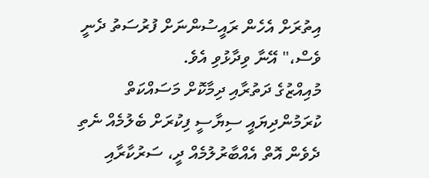އިތުރަށް އެހެން ރައީސުންނަށް ފުރުސަތު ދެނީ ވެސް،" އޭނާ ވިދާޅުވި އެވެ.
މުއިއްޒުގެ ދަތުރާއި ދިމާކޮށް މަސައްކަތް ކުރަމުންދިޔައީ ސިޔާސީ ފިކުރަށް ބެލުމެއް ނެތި ދެވެން އޮތް އެއްބާރުލުމެއް ދީ، ސަރުކާރާއި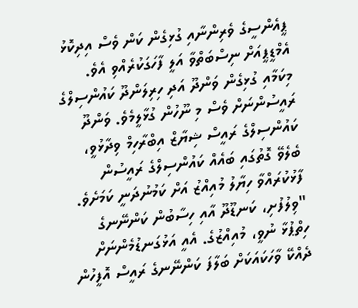ޕީއެންސީގެ ވެރިންނާއި ގުޅިގެން ކަން ވެސް އިދިކޮޅު އެމްޑީޕީއަށް ނިސްބަތްވާ އަލީ ފާހަގަކުރެއްވި އެވެ.
މިކަމާއި ގުޅިގެން ވަންދޫ އަދި ހިރިލަންދޫ ކައުންސިލްގެ ރައީސުންނަށް ވެސް މި ނޫހުން ގުޅާލީމެވެ. ވަންދޫ ކައުންސިލްގެ ރައީސް ޝިޔާޒް އިބްރާހިމް ވިދާޅުވީ، ބެލެވޭ ގޮތުގައި ބައެއް ކައުންސިލްގެ ރައީސުން ފާޅުކުރައްވާ ހިޔާލު މުއިއްޒު އަށް ކަމުނުދަނީ ކަމަށެވެ.
"ވިލުފުށި، ކަނޑޫދޫ އާއި ހިސާބުން ކަންނޭނގެ ހިތްޕުޅާ ނުވީ، މުއިއްޒުގެ. އެއީ އަޅުގަނޑުމެންނަށް ދެއްކޭ ވާހަކައަކަށް ބަލާފަ ކަންނޭނގެ ރައީސް އޮފީހުން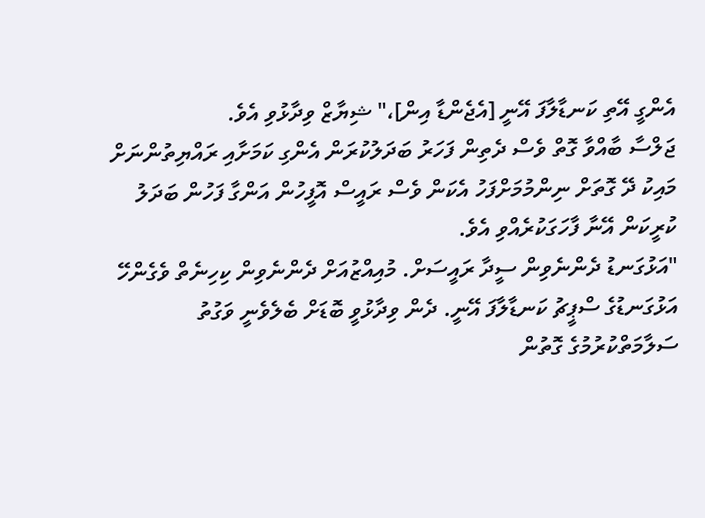އެންގީ އޭތި ކަނޑާލާފަ އޭނީ [އެޖެންޑާ އިން]،" ޝިޔާޒް ވިދާޅުވި އެވެ.
ޖަލްސާ ބާއްވާ ގޮތް ވެސް ދެތިން ފަހަރު ބަދަލުކުރަން އެންގި ކަމަށާއި ރައްޔިތުންނަށް މައިކު ދޭ ގޮތަށް ނިންމުމަށްފަހު އެކަން ވެސް ރައީސް އޮފީހުން އަންގާ ފަހުން ބަދަލު ކުރީކަން އޭނާ ފާހަގަކުރެއްވި އެވެ.
"އަޅުގަނޑު ދެންނެވިން ސީދާ ރައީސަށް. މުއިއްޒުއަށް ދެންނެވިން ކިހިނެތް ވެގެންހޭ އަޅުގަނޑުގެ ސްޕީޗު ކަނޑާލާފަ އޭނީ. ދެން ވިދާޅުވީ ބޮޑަށް ބެލެވެނީ ވަގުތު ސަލާމަތްކުރުމުގެ ގޮތުން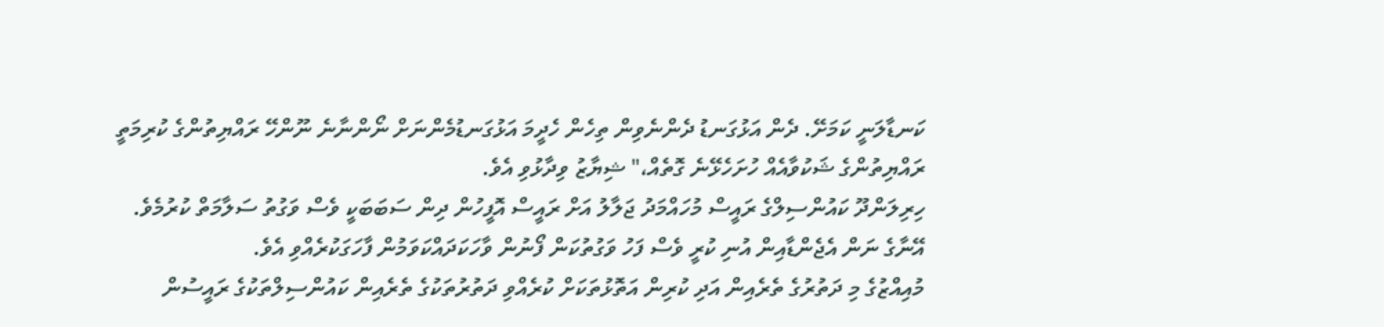ކަނޑާލަނީ ކަމަށޭ. ދެން އަޅުގަނޑު ދެންނެވިން ތިހެން ހެދީމަ އަޅުގަނޑުމެންނަށް ނޯންނާނެ ނޫންހޭ ރައްޔިތުންގެ ކުރިމަތީ ރައްޔިތުންގެ ޝަކުވާއެއް ހުށަހެޅޭނެ ގޮތެއް،" ޝިޔާޒު ވިދާޅުވި އެވެ.
ހިރިލަންދޫ ކައުންސިލްގެ ރައީސް މުހައްމަދު ޖަލާލު އަށް ރައީސް އޮފީހުން ދިން ސަބަބަކީ ވެސް ވަގުތު ސަލާމަތް ކުރުމެވެ. އޭނާގެ ނަން އެޖެންޑާއިން އުނި ކުރީ ވެސް ފަހު ވަގުތުކަން ފޯނުން ވާހަކަދައްކަވަމުން ފާހަގަކުރެއްވި އެވެ.
މުއިއްޒުގެ މި ދަތުރުގެ ތެރެއިން އަދި ކުރިން އަތޮޅުތަކަށް ކުރެއްވި ދަތުރުތަކުގެ ތެރެއިން ކައުންސިލްތަކުގެ ރައީސުން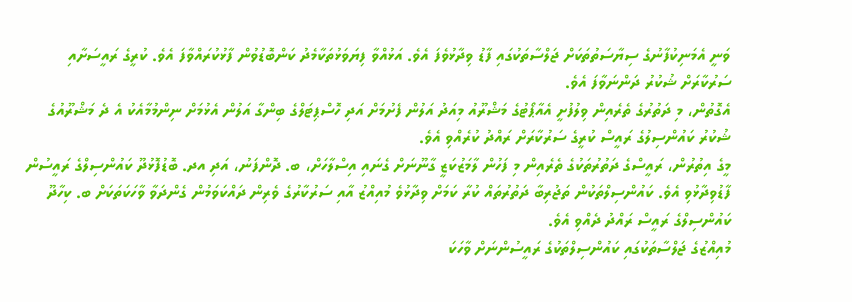ވަނީ އެމަނިކުފާނުގެ ސިޔާސަތުތަކަށް ޖަލްސާތަކުގައި ފާޑު ވިދާޅުވެފަ އެވެ. އަޅުއްވާ ފިޔަވަޅުތަކާމެދު ކަންބޮޑުވުން ފާޅުކުރައްވާފަ އެވެ. ކުރީގެ ރައީސަށާއި ސަރުކާރަށް ޝުކުރު ދަންނަވާފަ އެވެ.
އެގޮތުން، މި ދަތުރުގެ ތެރެއިން ވިލުފުށީ އެއާޕޯޓުގެ މަޝްރޫއު މިއަދު އަލުން ފެށުމަށް އަދި ހޮސްޕިޓަލްގެ ބިންގާ އަލުން އެޅުމަށް ނިންމުމާއެކު އެ ދެ މަޝްރޫއުގެ ޝުކުރު ކައުންސިލުގެ ރައީސް ކުރީގެ ސަރުކާރަށް ރައްދު ކުރެއްވި އެވެ.
މީގެ އިތުރުން، ރައީސްގެ ދަތުރުތަކުގެ ތެރެއިން މި ފަހުން ލާމަޒުކަޒީ ގާނޫނަށް ގެނައި އިސްލާހަށް، ބ. ދޮންފަނު، އަދި އދ. ބޮޑުފޮޅުދޫ ކައުންސިލްގެ ރައީސުން ފާޑުވިދާޅުވި އެވެ. ކައުންސިލްތަކުން ތަޖުރިބާ ދަތުރުތައް ކުރާ ކަމަށް ވިދާޅުވެ މުއިއްޒު އާއި ސަރުކާރުގެ ވެރިން ދައްކަވަމުން ގެންދަވާ ވާހަކަތަކަށް ބ. ކިހާދޫ ކައުންސިލްގެ ރައީސް ރައްދު ދެއްވި އެވެ.
މުއިއްޒުގެ ޖަލްސާތަކުގައި ކައުންސިލްތަކުގެ ރައީސުންނަށް ވާހަކަ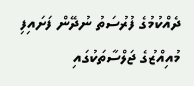ދެއްކުމުގެ ފުރުސަތު ނުދޭން ފަށައިފި މުއިއްޒުގެ ޖަލްސާތަކުގައި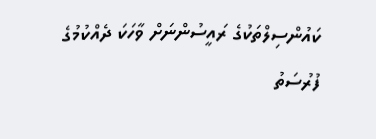ކައުންސިލްތަކުގެ ރައީސުންނަށް ވާހަކަ ދެއްކުމުގެ ފުރުސަތު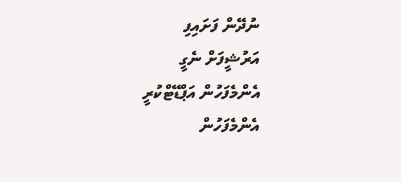ނުދޭން ފަށައިފި
އަރުޝީފަށް ނެގީ
އެންމެފަހުން އަޕްޑޭޓްކުރީ
އެންމެފަހުން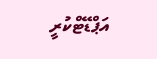އަޕްޑޭޓްކުރީ